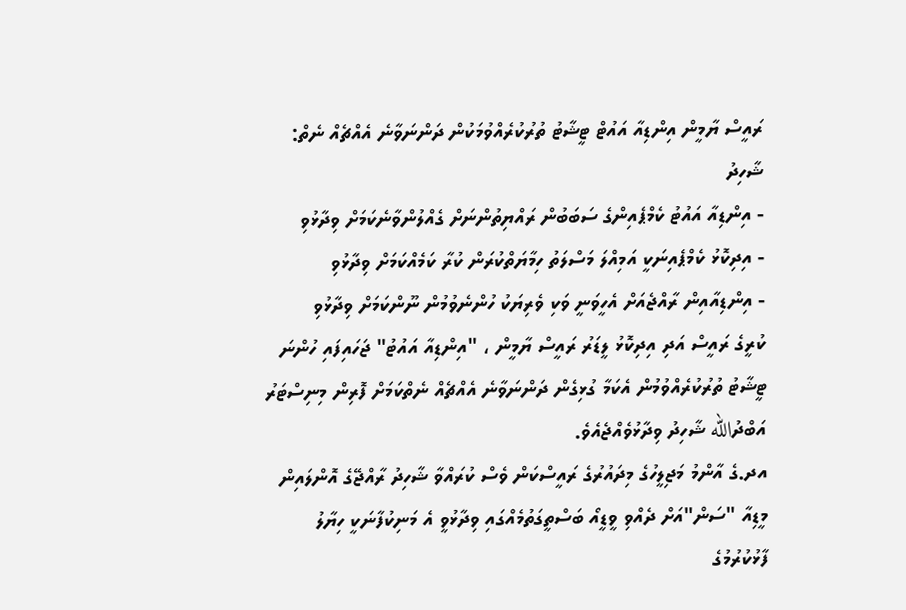ރައީސް ޔާމީން އިންޑިއާ އައުޓް ޓީޝާޓު ތުރުކުރެއްވުމަކުން ދަންނަވާނެ އެއްޗެއް ނެތް: ޝާހިދު
- އިންޑިއާ އައުޓު ކެމްޕެއިންގެ ސަބަބުން ރައްޔިތުންނަށް ގެއްލުންވާނެކަމަށް ވިދާޅުވި
- އިދިކޮޅު ކެމްޕެއިނަކީ އަމިއްލަ މަސްލަތު ހިމާޔަތްކުރަން ކުރާ ކަމެއްކަމަށް ވިދާޅުވި
- އިންޑިއާއިން ރާއްޖެއަށް އެހީވަނީ ވަކި ވެރިޔަކު ހުންނެވުމުން ނޫންކަމަށް ވިދާޅުވި
ކުރީގެ ރައީސް އަދި އިދިކޮޅު ލީޑަރު ރައީސް ޔާމީން ، "އިންޑިއާ އައުޓު" ޖަހައިފައި ހުންނަ ޓީޝާޓު ތުރުކުރެއްވުމުން އެކަމާ ގުޅިގެން ދަންނަވާނެ އެއްޗެއް ނެތްކަމަށް ފޮރިން މިނިސްޓަރު އަބްދުالله ޝާހިދު ވިދާޅުވެއްޖެއެވެ.
އދ.ގެ އާންމު މަޖިލީހުގެ މިދައުރުގެ ރައީސްކަން ވެސް ކުރައްވާ ޝާހިދު ރާއްޖޭގެ އޮންލައިން މީޑިއާ "ސަން"އަށް ދެއްވި ވީޑީއޯ ބަސްތީގަތުމެއްގައި ވިދާޅުވީ އެ މަނިކުފާނަކީ ހިޔާލު ފާޅުކުރުމުގެ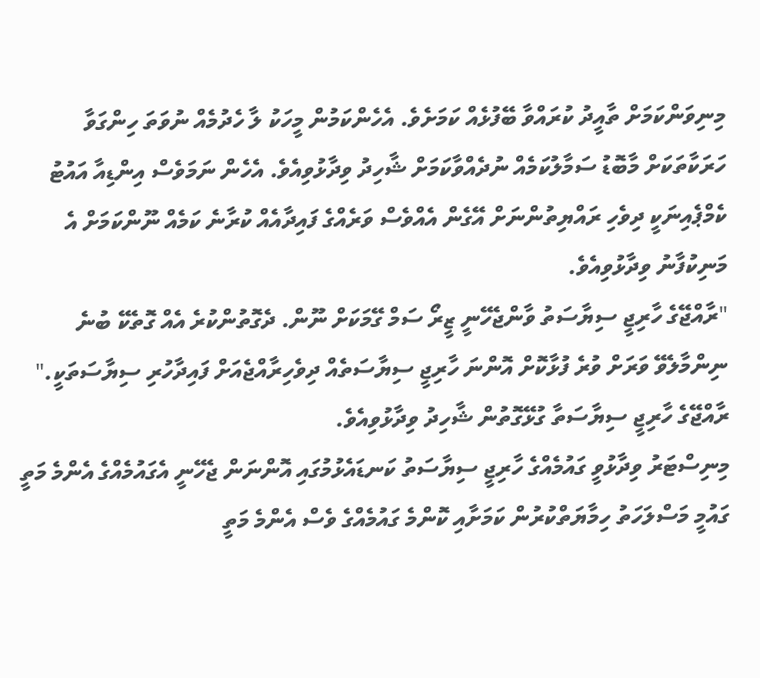މިނިވަންކަމަށް ތާއީދު ކުރައްވާ ބޭފުޅެއް ކަމަށެވެ. އެހެންކަމުން މީހަކު ލާ ހެދުމެއް ނުވަތަ ހިންގަވާ ހަރަކާތަކަށް މާބޮޑު ސަމާލުކަމެއް ނުދެއްވާކަމަށް ޝާހިދު ވިދާޅުވިއެވެ. އެހެން ނަމަވެސް އިންޑިއާ އައުޓު ކެމްޕެއިނަކީ ދިވެހި ރައްޔިތުންނަށް އޭގެން އެއްވެސް ވަރެއްގެ ފައިދާއެއް ކުރާނެ ކަމެއް ނޫންކަމަށް އެ މަނިކުފާނު ވިދާޅުވިއެވެ.
"ރާއްޖޭގެ ހާރިޖީ ސިޔާސަތު ވާންޖެހޭނީ ޒީރޯ ސަމް ގޭމަކަށް ނޫން. ދެގޮތުންކުރެ އެއް ގޮތެކޭ ބުނެ ނިންމާލެވޭ ވަރަށް ވުރެ ފުޅާކޮށް އޮންނަ ހާރިޖީ ސިޔާސަތެއް ދިވެހިރާއްޖެއަށް ފައިދާހުރި ސިޔާސަތަކީ." ރާއްޖޭގެ ހާރިޖީ ސިޔާސަތާ ގުޅޭގޮތުން ޝާހިދު ވިދާޅުވިއެވެ.
މިނިސްޓަރު ވިދާޅުވީ ގައުމެއްގެ ހާރިޖީ ސިޔާސަތު ކަނޑައެޅުމުގައި އޮންނަން ޖެހޭނީ އެގައުމެއްގެ އެންމެ މަތީ ގައުމީ މަސްލަހަތު ހިމާޔަތްކުރުން ކަމަށާއި ކޮންމެ ގައުމެއްގެ ވެސް އެންމެ މަތީ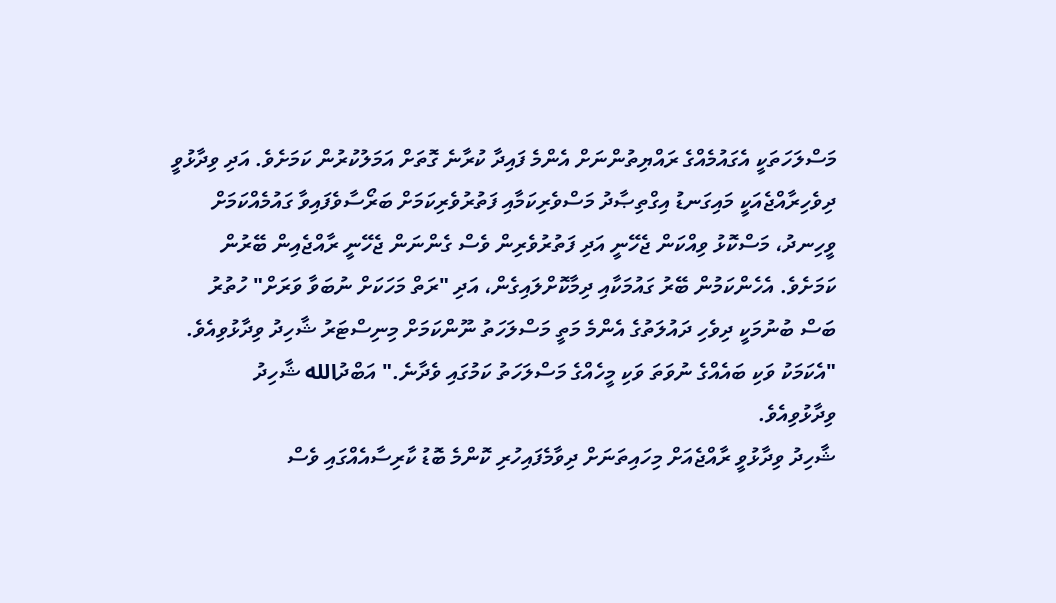މަސްލަހަތަކީ އެގައުމެއްގެ ރައްޔިތުންނަށް އެންމެ ފައިދާ ކުރާނެ ގޮތަށް އަމަލުކުރުން ކަމަށެވެ. އަދި ވިދާޅުވީ ދިވެހިރާއްޖެއަކީ މައިގަނޑު އިގްތިޞާދު މަސްވެރިކަމާއި ފަތުރުވެރިކަމަށް ބަރޯސާވެފައިވާ ގައުމެއްކަމަށް ވީހިނދު، މަސްކޮޅު ވިއްކަން ޖެހޭނީ އަދި ފަތުރުވެރިން ވެސް ގެންނަން ޖެހޭނީ ރާއްޖެއިން ބޭރުން ކަމަށެވެ. އެހެންކަމުން ބޭރު ގައުމަކާއި ދިމާކޮށްލައިގެން، އަދި "ރަތް މަހަކަށް ނުބަވާ ވަރަށް" ހުތުރު ބަސް ބުނުމަކީ ދިވެހި ދައުލަތުގެ އެންމެ މަތީ މަސްލަހަތު ނޫންކަމަށް މިނިސްޓަރު ޝާހިދު ވިދާޅުވިއެވެ.
"އެކަމަކު ވަކި ބައެއްގެ ނުވަތަ ވަކި މީހެއްގެ މަސްލަހަތު ކަމުގައި ވެދާނެ." އަބްދުالله ޝާހިދު ވިދާޅުވިއެވެ.
ޝާހިދު ވިދާޅުވީ ރާއްޖެއަށް މިހައިތަނަށް ދިވާމެފައިހުރި ކޮންމެ ބޮޑު ކާރިސާއެއްގައި ވެސް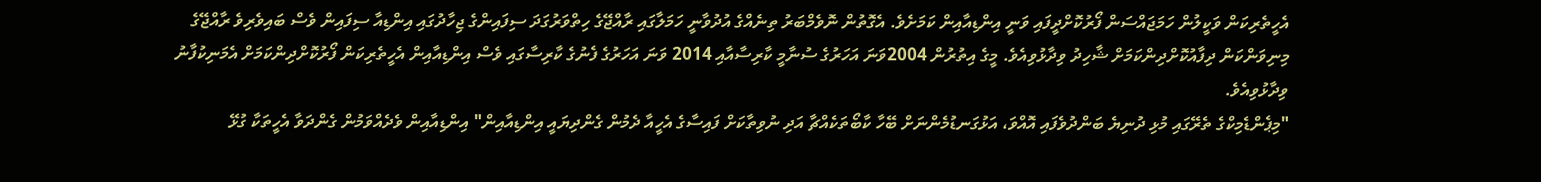އެހީތެރިކަން ވަކީލުން ހަމަޖައްސަން ފޯރުކޮށްދީފައި ވަނީ އިންޑިއާއިން ކަމަށެވެ. އެގޮތުން ނޮވެމްބަރު ތިނެއްގެ އުދުވާނީ ހަމަލާގައި ރާއްޖޭގެ ހިތްވަރުގަދަ ސިފައިންގެ ޖިހާދުގައި އިންޑިއާ ސިފައިން ވެސް ބައިވެރިވެ ރާއްޖޭގެ މިނިވަންކަން ދިފާއުކޮށްދިންކަމަށް ޝާހިދު ވިދާޅުވިއެވެ. މީގެ އިތުރުން 2004ވަނަ އަހަރުގެ ސުނާމީ ކާރިސާއާއި 2014 ވަނަ އަހަރުގެ ފެނުގެ ކާރިސާގައި ވެސް އިންޑިއާއިން އެހީތެރިކަން ފޯރުކޮށްދިންކަމަށް އެމަނިކުފާނު ވިދާޅުވިއެވެ.
"މިޕެންޑެމިކްގެ ތެރޭގައި މުޅި ދުނިޔެ ބަންދުވެފައި އޮއްވަ، އަޅުގަނޑުމެންނަށް ބޭހާ ކާބޯތަކެއްޗާ އަދި ނުވިތާކަށް ފައިސާގެ އެހީއާ ދެމުން ގެންދިޔައީ އިންޑިއާއިން" އިންޑިއާއިން ވެދެއްވަމުން ގެންދަވާ އެހީތަކާ ގުޅޭ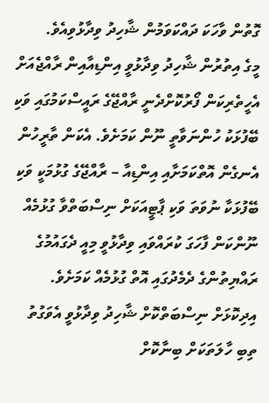ގޮތުން ވާހަކަ ދައްކަވަމުން ޝާހިދު ވިދާޅުވިއެވެ.
މީގެ އިތުރުން ޝާހިދު ވިދާޅުވީ އިންޑިއާއިން ރާއްޖެއަށް އެހީތެރިކަން ފޯރުކޮށްދެނީ ރާއްޖޭގެ ރައީސްކަމުގައި ވަކި ބޭފުޅަކު ހުންނަވާތީ ނޫން ކަމަށެވެ. އެކަން ތާރީހުން އެނގެން އޮތްކަމަށާއި އިންޑިއާ – ރާއްޖޭގެ ގުޅުމަކީ ވަކި ބޭފުޅަކާ ނުވަތަ ވަކި ޕާޓީއަކަށް ނިސްބަތްވާ ގުޅުމެއް ނޫންކަން ފާހަގަ ކުރައްވައި ވިދާޅުވީ މިއީ ދެގައުމުގެ ރައްޔިތުންގެ ދެމެދުގައި އޮތް ގުޅުމެއް ކަމަށެވެ.
އިދިކޮޅަށް ނިސްބަތްކޮށް ޝާހިދު ވިދާޅުވީ އެވަގުތު ތިބި ހާލަތަކަށް ބިނާކޮށް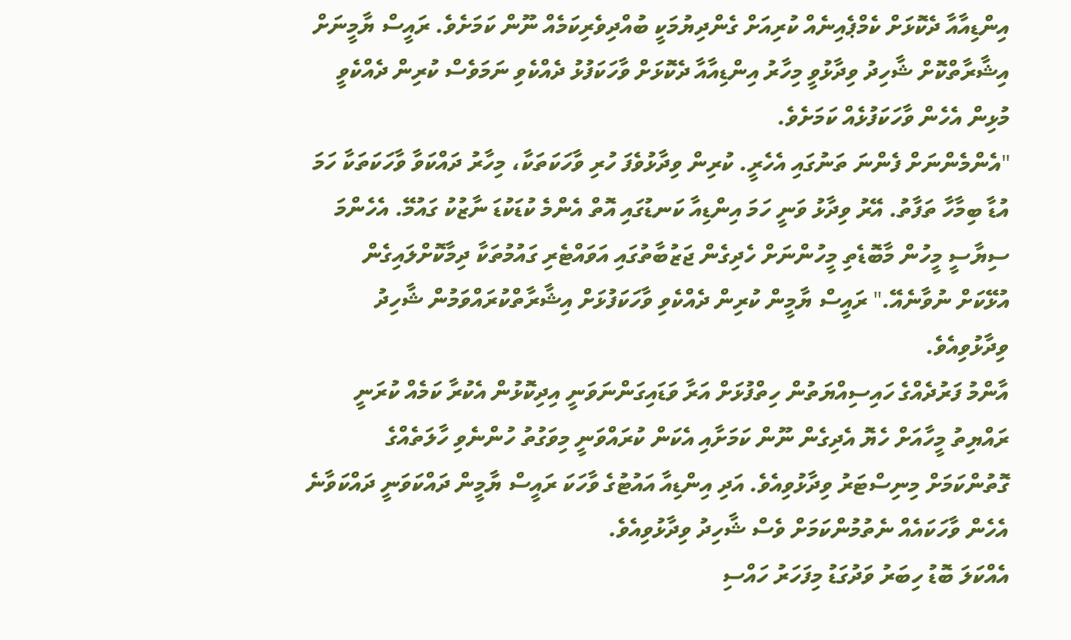އިންޑިއާއާ ދެކޮޅަށް ކެމްޕެއިނެއް ކުރިއަށް ގެންދިޔުމަކީ ބުއްދިވެރިކަމެއް ނޫން ކަމަށެވެ. ރައީސް ޔާމީނަށް އިޝާރާތްކޮށް ޝާހިދު ވިދާޅުވީ މިހާރު އިންޑިއާއާ ދެކޮޅަށް ވާހަކަފުޅު ދެއްކެވި ނަމަވެސް ކުރިން ދެއްކެވީ މުޅިން އެހެން ވާހަކަފުޅެއް ކަމަށެވެ.
"އެންމެންނަށް ފެންނަ ތަނުގައި އެހެރީ. ކުރިން ވިދާޅުވެފަ ހުރި ވާހަކަތަކާ، މިހާރު ދައްކަވާ ވާހަކަތަކާ ހަމަ އުޑާ ބިމާހާ ތަފާތު. އޭރު ވިދާޅު ވަނީ ހަމަ އިންޑިއާ ކަނޑުގައި އޮތް އެންމެ ކުޑަކުޑަ ނާޒުކު ގައުމޭ. އެހެންމަ ސިޔާސީ މީހުން މާބޮޑެތި މީހުންނަށް ހެދިގެން ޖަޒުބާތުގައި އަވައްޓެރި ގައުމުތަކާ ދިމާކޮށްލައިގެން އުޅޭކަށް ނުވާނެއޭ." ރައީސް ޔާމީން ކުރިން ދެއްކެވި ވާހަކަފުޅަށް އިޝާރާތްކުރައްވަމުން ޝާހިދު ވިދާޅުވިއެވެ.
އާންމު ފަރުދެއްގެ ހައިސިއްޔަތުން ހިތްފުޅަށް އަރާ ވަޑައިގަންނަވަނީ އިދިކޮޅުން އެކުރާ ކަމެއް ކުރަނީ ރައްޔިތު މީހާއަށް ހެޔޮ އެދިގެން ނޫން ކަމަށާއި އެކަން ކުރައްވަނީ މިވަގުތު ހުންނެވި ހާލަތެއްގެ ގޮތުންކަމަށް މިނިސްޓަރު ވިދާޅުވިއެވެ. އަދި އިންޑިއާ އައުޓުގެ ވާހަކަ ރައީސް ޔާމީން ދައްކަވަނީ ދައްކަވާނެ އެހެން ވާހަކައެއް ނެތުމުންކަމަށް ވެސް ޝާހިދު ވިދާޅުވިއެވެ.
އެއްކަލަ ބޮޑު ހިބަރު ވަދުގަޑު މިފަހަރު ހައްސި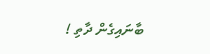ބާނައިގެން ދާތި !